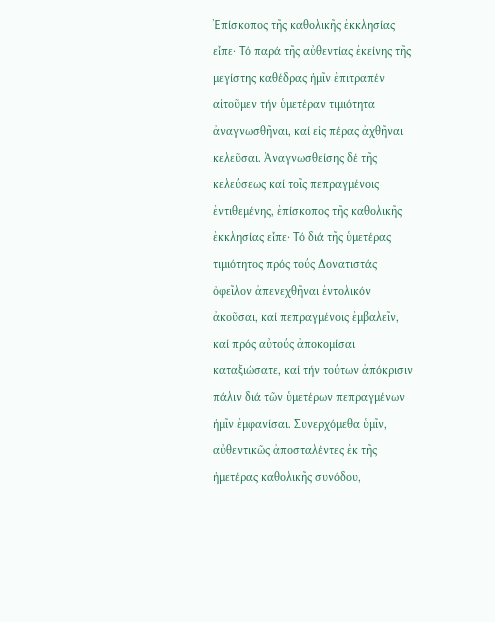Ἐπίσκοπος τῆς καθολικῆς ἐκκλησίας εἶπε· Τό παρά τῆς αὐθεντίας ἐκείνης τῆς μεγίστης καθέδρας ἡμῖν ἐπιτραπέν αἰτοῦμεν τήν ὑμετέραν τιμιότητα ἀναγνωσθῆναι, καί εἰς πέρας ἀχθῆναι κελεῦσαι. Ἀναγνωσθείσης δέ τῆς κελεύσεως καί τοῖς πεπραγμένοις ἐντιθεμένης, ἐπίσκοπος τῆς καθολικῆς ἐκκλησίας εἶπε· Τό διά τῆς ὑμετέρας τιμιότητος πρός τούς Δονατιστάς ὀφεῖλον ἀπενεχθῆναι ἐντολικόν ἀκοῦσαι, καί πεπραγμένοις ἐμβαλεῖν, καί πρός αὐτούς ἀποκομίσαι καταξιώσατε, καί τήν τούτων ἀπόκρισιν πάλιν διά τῶν ὑμετέρων πεπραγμένων ἡμῖν ἐμφανίσαι. Συνερχόμεθα ὑμῖν, αὐθεντικῶς ἀποσταλέντες ἐκ τῆς ἡμετέρας καθολικῆς συνόδου,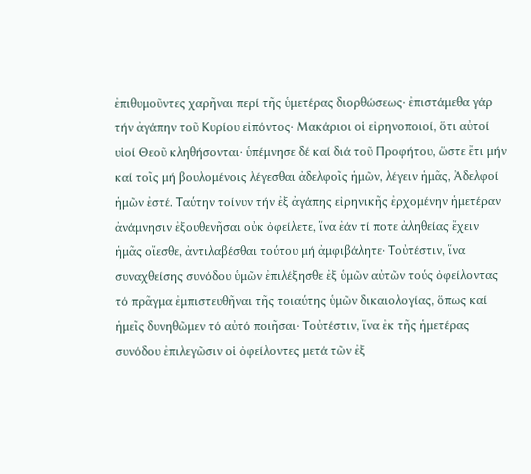ἐπιθυμοῦντες χαρῆναι περί τῆς ὑμετέρας διορθώσεως· ἐπιστάμεθα γάρ τήν ἀγάπην τοῦ Κυρίου εἰπόντος· Μακάριοι οἱ εἰρηνοποιοί, ὅτι αὐτοί υἱοί Θεοῦ κληθήσονται· ὑπέμνησε δέ καί διά τοῦ Προφήτου, ὥστε ἔτι μήν καί τοῖς μή βουλομένοις λέγεσθαι ἀδελφοῖς ἡμῶν, λέγειν ἡμᾶς, Ἀδελφοί ἡμῶν ἐστέ. Ταύτην τοίνυν τήν ἐξ ἀγάπης εἰρηνικῆς ἐρχομένην ἡμετέραν ἀνάμνησιν ἐξουθενῆσαι οὐκ ὀφείλετε, ἵνα ἐάν τί ποτε ἀληθείας ἔχειν ἡμᾶς οἴεσθε, ἀντιλαβέσθαι τούτου μή ἀμφιβάλητε· Τοὐτέστιν, ἵνα συναχθείσης συνόδου ὑμῶν ἐπιλέξησθε ἐξ ὑμῶν αὐτῶν τούς ὀφείλοντας τό πρᾶγμα ἐμπιστευθῆναι τῆς τοιαύτης ὑμῶν δικαιολογίας, ὅπως καί ἡμεῖς δυνηθῶμεν τό αὐτό ποιῆσαι· Τοὐτέστιν, ἵνα ἐκ τῆς ἡμετέρας συνόδου ἐπιλεγῶσιν οἱ ὀφείλοντες μετά τῶν ἐξ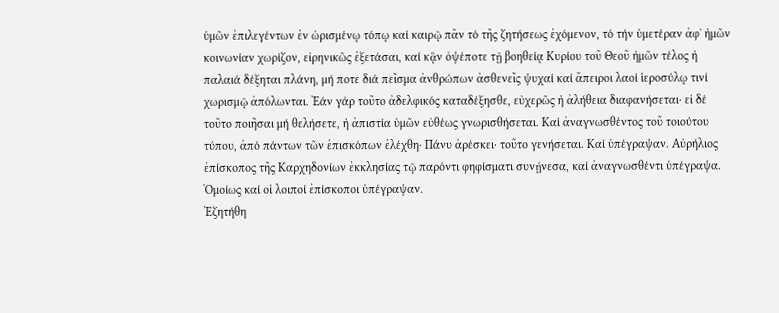ὑμῶν ἐπιλεγέντων ἐν ὡρισμένῳ τόπῳ καί καιρῷ πᾶν τό τῆς ζητήσεως ἐχόμενον, τό τήν ὑμετέραν ἀφ᾽ ἡμῶν κοινωνίαν χωρίζον, εἰρηνικῶς ἐξετάσαι, καί κᾂν ὀψέποτε τῇ βοηθείᾳ Κυρίου τοῦ Θεοῦ ἡμῶν τέλος ἡ παλαιά δέξηται πλάνη, μή ποτε διά πεῖσμα ἀνθρώπων ἀσθενεῖς ψυχαί καί ἄπειροι λαοί ἱεροσύλῳ τινί χωρισμῷ ἀπόλωνται. Ἐάν γάρ τοῦτο ἀδελφικός καταδέξησθε, εὐχερῶς ἡ ἀλήθεια διαφανήσεται· εἰ δέ τοῦτο ποιῆσαι μή θελήσετε, ἡ ἀπιστία ὑμῶν εὐθέως γνωρισθήσεται. Καί ἀναγνωσθέντος τοῦ τοιούτου τύπου, ἀπό πάντων τῶν ἐπισκόπων ἐλέχθη· Πάνυ ἀρέσκει· τοῦτο γενήσεται. Καί ὑπέγραψαν. Αὐρήλιος ἐπίσκοπος τῆς Καρχηδονίων ἐκκλησίας τῷ παρόντι φηφίσματι συνῄνεσα, καί ἀναγνωσθέντι ὑπέγραψα. Ὁμοίως καί οἱ λοιποί ἐπίσκοποι ὑπέγραψαν.
Ἐζητήθη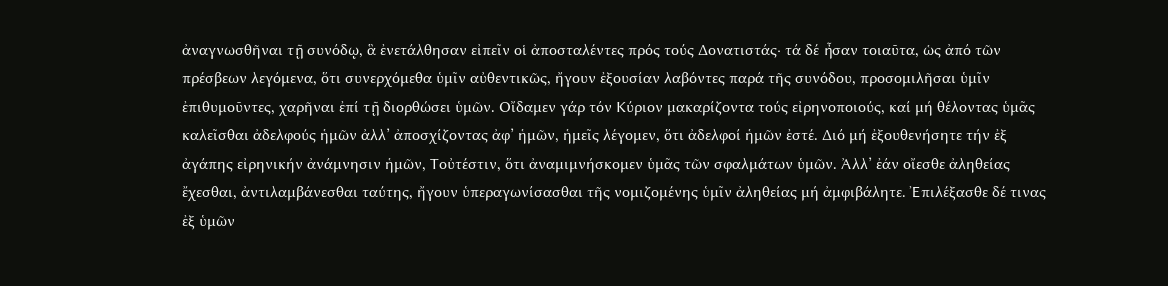ἀναγνωσθῆναι τῇ συνόδῳ, ἃ ἐνετάλθησαν εἰπεῖν οἱ ἀποσταλέντες πρός τούς Δονατιστάς∙ τά δέ ἦσαν τοιαῦτα, ὡς ἀπό τῶν πρέσβεων λεγόμενα, ὅτι συνερχόμεθα ὑμῖν αὐθεντικῶς, ἤγουν ἐξουσίαν λαβόντες παρά τῆς συνόδου, προσομιλῆσαι ὑμῖν ἐπιθυμοῦντες, χαρῆναι ἐπί τῇ διορθώσει ὑμῶν. Οἴδαμεν γάρ τόν Κύριον μακαρίζοντα τούς εἰρηνοποιούς, καί μή θέλοντας ὑμᾶς καλεῖσθαι ἀδελφούς ἡμῶν ἀλλ’ ἀποσχίζοντας ἀφ’ ἡμῶν, ἡμεῖς λέγομεν, ὅτι ἀδελφοί ἡμῶν ἐστέ. Διό μή ἐξουθενήσητε τήν ἐξ ἀγάπης εἰρηνικήν ἀνάμνησιν ἡμῶν, Τοὐτέστιν, ὅτι ἀναμιμνήσκομεν ὑμᾶς τῶν σφαλμάτων ὑμῶν. Ἀλλ’ ἐάν οἴεσθε ἀληθείας ἔχεσθαι, ἀντιλαμβάνεσθαι ταύτης, ἤγουν ὑπεραγωνίσασθαι τῆς νομιζομένης ὑμῖν ἀληθείας μή ἀμφιβάλητε. Ἐπιλέξασθε δέ τινας ἐξ ὑμῶν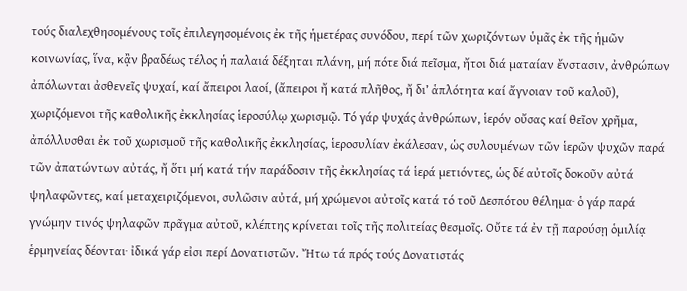τούς διαλεχθησομένους τοῖς ἐπιλεγησομένοις ἐκ τῆς ἡμετέρας συνόδου, περί τῶν χωριζόντων ὑμᾶς ἐκ τῆς ἡμῶν κοινωνίας, ἵνα, κᾂν βραδέως τέλος ἡ παλαιά δέξηται πλάνη, μή πότε διά πεῖσμα, ἤτοι διά ματαίαν ἔνστασιν, ἀνθρώπων ἀπόλωνται ἀσθενεῖς ψυχαί, καί ἄπειροι λαοί, (ἄπειροι ἤ κατά πλῆθος, ἤ δι’ ἁπλότητα καί ἄγνοιαν τοῦ καλοῦ), χωριζόμενοι τῆς καθολικῆς ἐκκλησίας ἱεροσύλῳ χωρισμῷ. Τό γάρ ψυχάς ἀνθρώπων, ἱερόν οὔσας καί θεῖον χρῆμα, ἀπόλλυσθαι ἐκ τοῦ χωρισμοῦ τῆς καθολικῆς ἐκκλησίας, ἱεροσυλίαν ἐκάλεσαν, ὡς συλουμένων τῶν ἱερῶν ψυχῶν παρά τῶν ἀπατώντων αὐτάς, ἤ ὅτι μή κατά τήν παράδοσιν τῆς ἐκκλησίας τά ἱερά μετιόντες, ὡς δέ αὐτοῖς δοκοῦν αὐτά ψηλαφῶντες, καί μεταχειριζόμενοι, συλῶσιν αὐτά, μή χρώμενοι αὐτοῖς κατά τό τοῦ Δεσπότου θέλημα∙ ὁ γάρ παρά γνώμην τινός ψηλαφῶν πρᾶγμα αὐτοῦ, κλέπτης κρίνεται τοῖς τῆς πολιτείας θεσμοῖς. Οὔτε τά ἐν τῇ παρούσῃ ὁμιλίᾳ ἑρμηνείας δέονται∙ ἰδικά γάρ εἰσι περί Δονατιστῶν. Ἤτω τά πρός τούς Δονατιστάς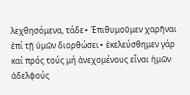λεχθησόμενα, τάδε∙ Ἐπιθυμοῦμεν χαρῆναι ἐπί τῇ ὑμῶν διορθώσει∙ ἐκελεύσθημεν γάρ καί πρός τούς μή ἀνεχομένους εἶναι ἡμῶν ἀδελφούς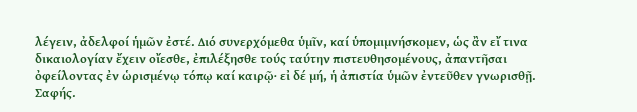λέγειν, ἀδελφοί ἡμῶν ἐστέ. Διό συνερχόμεθα ὑμῖν, καί ὑπομιμνήσκομεν, ὡς ἂν εἴ τινα δικαιολογίαν ἔχειν οἴεσθε, ἐπιλέξησθε τούς ταύτην πιστευθησομένους, ἀπαντῆσαι ὀφείλοντας ἐν ὡρισμένῳ τόπῳ καί καιρῷ∙ εἰ δέ μή, ἡ ἀπιστία ὑμῶν ἐντεῦθεν γνωρισθῇ. Σαφής.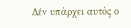Δέν υπάρχει αυτός ο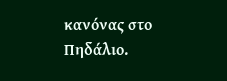κανόνας στο Πηδάλιο.